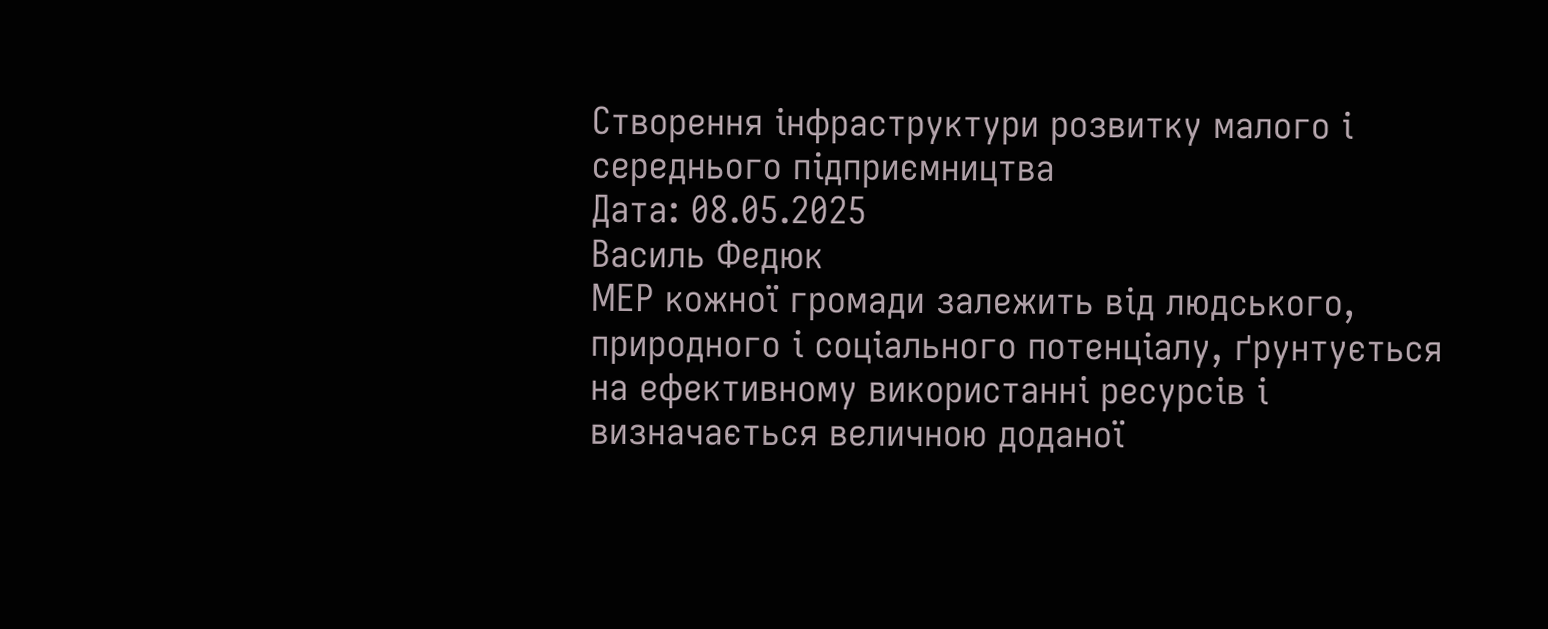Створення інфраструктури розвитку малого і середнього підприємництва
Дата: 08.05.2025
Василь Федюк
МЕР кожної громади залежить від людського, природного і соціального потенціалу, ґрунтується на ефективному використанні ресурсів і визначається величною доданої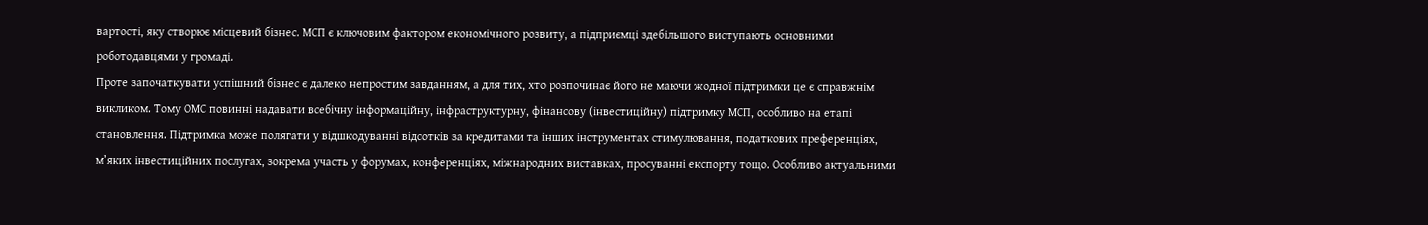вартості, яку створює місцевий бізнес. МСП є ключовим фактором економічного розвиту, а підприємці здебільшого виступають основними роботодавцями у громаді.
Проте започаткувати успішний бізнес є далеко непростим завданням, а для тих, хто розпочинає його не маючи жодної підтримки це є справжнім викликом. Тому ОМС повинні надавати всебічну інформаційну, інфраструктурну, фінансову (інвестиційну) підтримку МСП, особливо на етапі становлення. Підтримка може полягати у відшкодуванні відсотків за кредитами та інших інструментах стимулювання, податкових преференціях, м’яких інвестиційних послугах, зокрема участь у форумах, конференціях, міжнародних виставках, просуванні експорту тощо. Особливо актуальними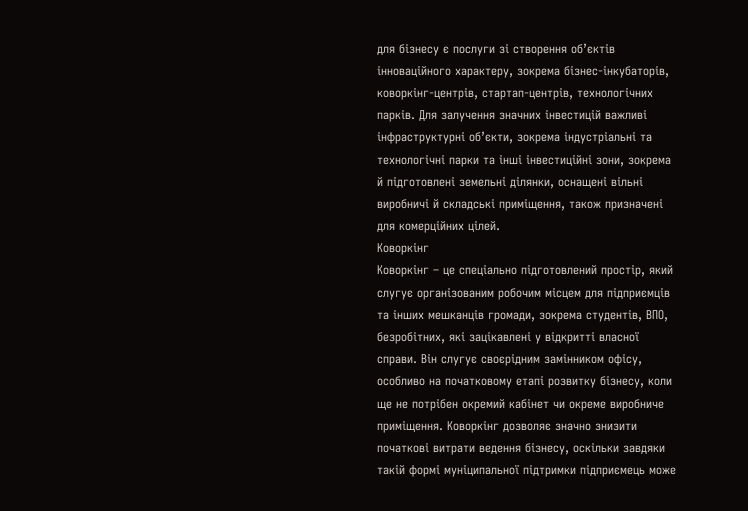для бізнесу є послуги зі створення об’єктів інноваційного характеру, зокрема бізнес-інкубаторів, коворкінг-центрів, стартап-центрів, технологічних парків. Для залучення значних інвестицій важливі інфраструктурні об’єкти, зокрема індустріальні та технологічні парки та інші інвестиційні зони, зокрема й підготовлені земельні ділянки, оснащені вільні виробничі й складські приміщення, також призначені для комерційних цілей.
Коворкінг
Коворкінг – це спеціально підготовлений простір, який слугує організованим робочим місцем для підприємців та інших мешканців громади, зокрема студентів, ВПО, безробітних, які зацікавлені у відкритті власної справи. Він слугує своєрідним замінником офісу, особливо на початковому етапі розвитку бізнесу, коли ще не потрібен окремий кабінет чи окреме виробниче приміщення. Коворкінг дозволяє значно знизити початкові витрати ведення бізнесу, оскільки завдяки такій формі муніципальної підтримки підприємець може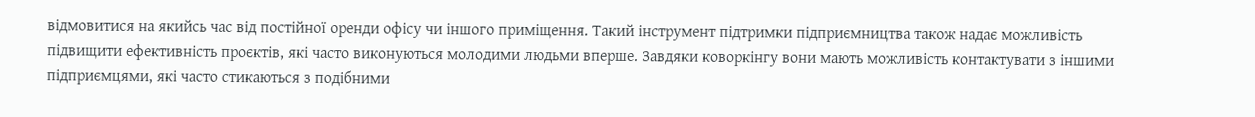відмовитися на якийсь час від постійної оренди офісу чи іншого приміщення. Такий інструмент підтримки підприємництва також надає можливість підвищити ефективність проєктів, які часто виконуються молодими людьми вперше. Завдяки коворкінгу вони мають можливість контактувати з іншими підприємцями, які часто стикаються з подібними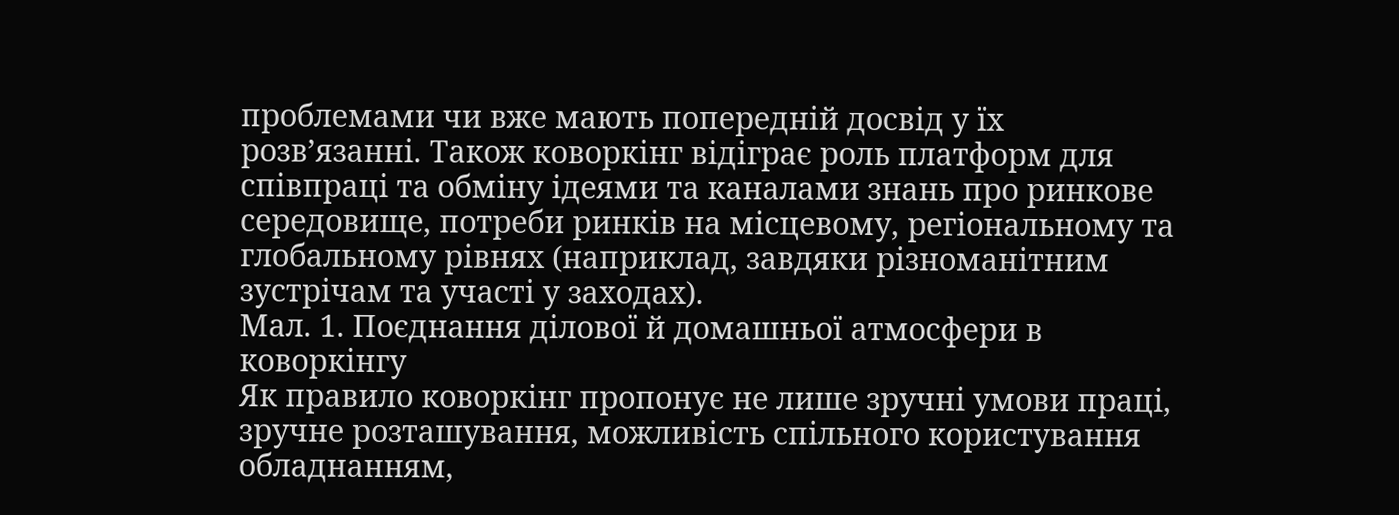проблемами чи вже мають попередній досвід у їх розв’язанні. Також коворкінг відіграє роль платформ для співпраці та обміну ідеями та каналами знань про ринкове середовище, потреби ринків на місцевому, регіональному та глобальному рівнях (наприклад, завдяки різноманітним зустрічам та участі у заходах).
Мал. 1. Поєднання ділової й домашньої атмосфери в коворкінгу
Як правило коворкінг пропонує не лише зручні умови праці, зручне розташування, можливість спільного користування обладнанням,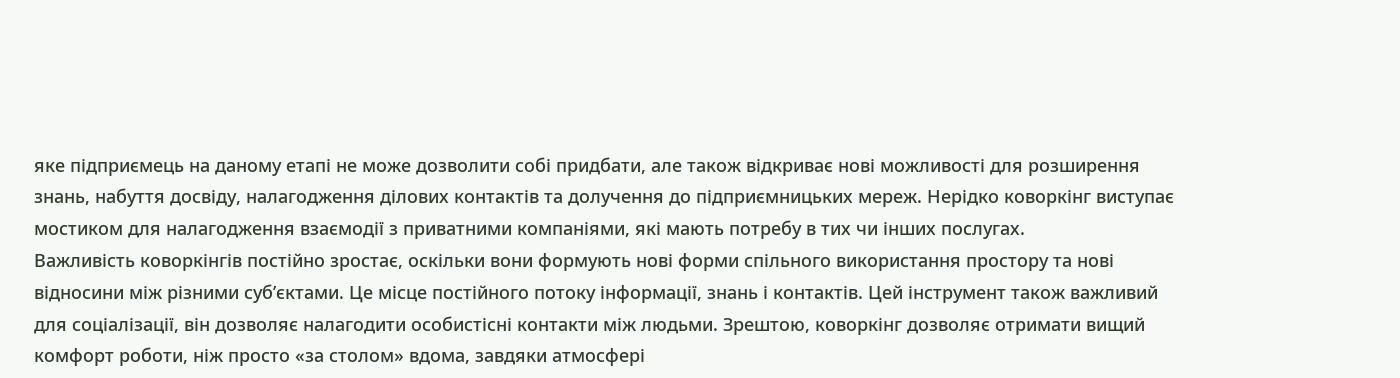яке підприємець на даному етапі не може дозволити собі придбати, але також відкриває нові можливості для розширення знань, набуття досвіду, налагодження ділових контактів та долучення до підприємницьких мереж. Нерідко коворкінг виступає мостиком для налагодження взаємодії з приватними компаніями, які мають потребу в тих чи інших послугах.
Важливість коворкінгів постійно зростає, оскільки вони формують нові форми спільного використання простору та нові відносини між різними суб’єктами. Це місце постійного потоку інформації, знань і контактів. Цей інструмент також важливий для соціалізації, він дозволяє налагодити особистісні контакти між людьми. Зрештою, коворкінг дозволяє отримати вищий комфорт роботи, ніж просто «за столом» вдома, завдяки атмосфері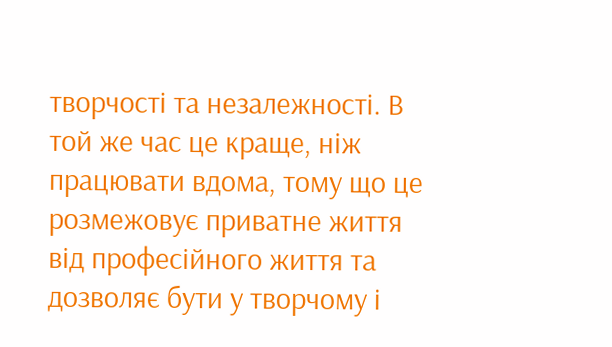творчості та незалежності. В той же час це краще, ніж працювати вдома, тому що це розмежовує приватне життя від професійного життя та дозволяє бути у творчому і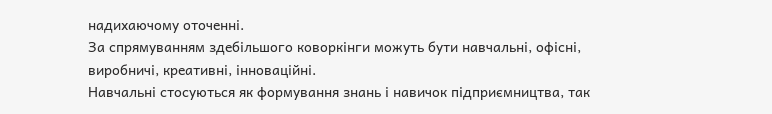надихаючому оточенні.
За спрямуванням здебільшого коворкінги можуть бути навчальні, офісні, виробничі, креативні, інноваційні.
Навчальні стосуються як формування знань і навичок підприємництва, так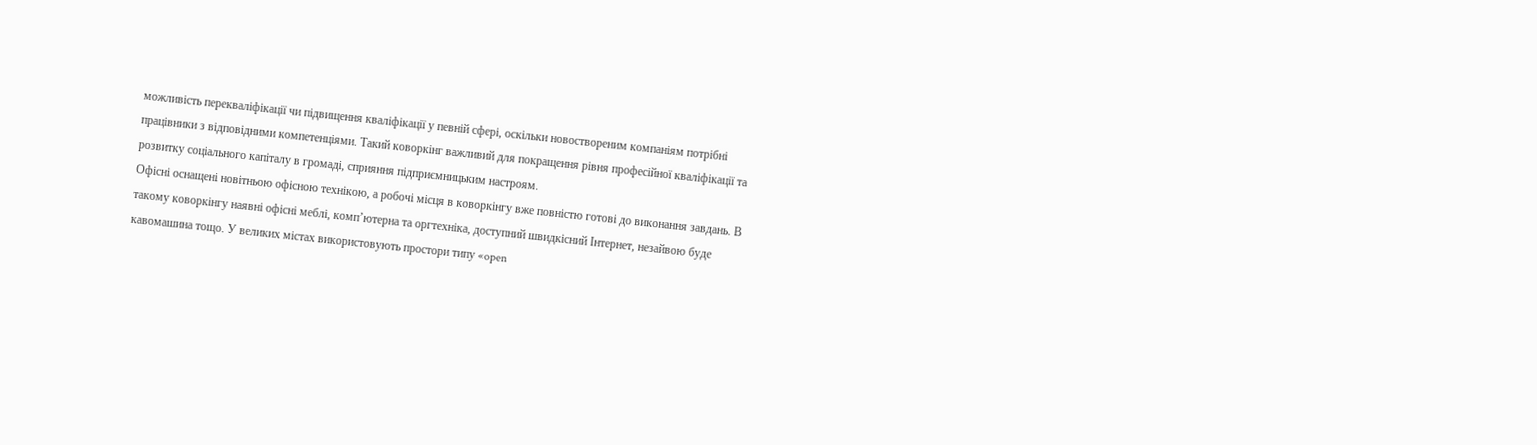можливість перекваліфікації чи підвищення кваліфікації у певній сфері, оскільки новоствореним компаніям потрібні працівники з відповідними компетенціями. Такий коворкінг важливий для покращення рівня професійної кваліфікації та розвитку соціального капіталу в громаді, сприяння підприємницьким настроям.
Офісні оснащені новітньою офісною технікою, а робочі місця в коворкінгу вже повністю готові до виконання завдань. В такому коворкінгу наявні офісні меблі, комп’ютерна та оргтехніка, доступний швидкісний Інтернет, незайвою буде кавомашина тощо. У великих містах використовують простори типу «open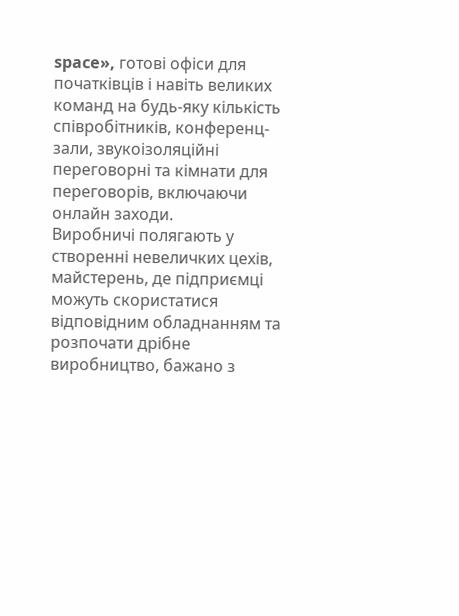space», готові офіси для початківців і навіть великих команд на будь-яку кількість співробітників, конференц-зали, звукоізоляційні переговорні та кімнати для переговорів, включаючи онлайн заходи.
Виробничі полягають у створенні невеличких цехів, майстерень, де підприємці можуть скористатися відповідним обладнанням та розпочати дрібне виробництво, бажано з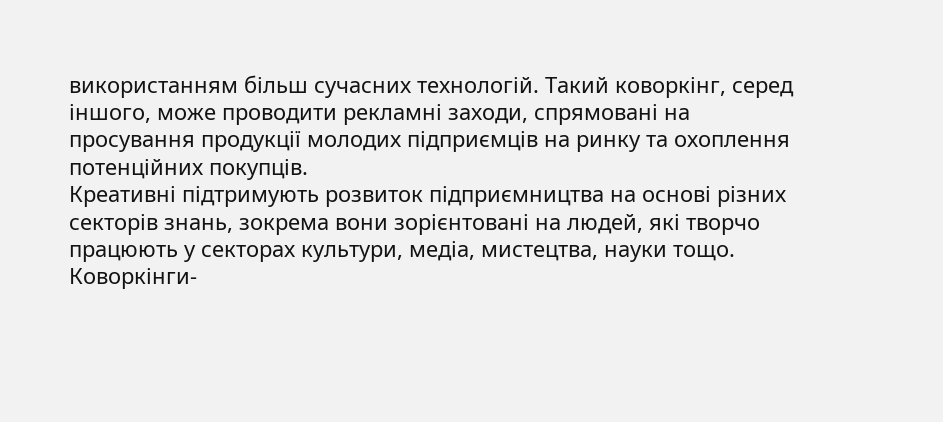використанням більш сучасних технологій. Такий коворкінг, серед іншого, може проводити рекламні заходи, спрямовані на просування продукції молодих підприємців на ринку та охоплення потенційних покупців.
Креативні підтримують розвиток підприємництва на основі різних секторів знань, зокрема вони зорієнтовані на людей, які творчо працюють у секторах культури, медіа, мистецтва, науки тощо.
Коворкінги-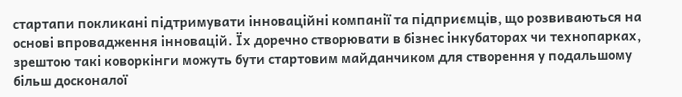стартапи покликані підтримувати інноваційні компанії та підприємців, що розвиваються на основі впровадження інновацій. Їх доречно створювати в бізнес інкубаторах чи технопарках, зрештою такі коворкінги можуть бути стартовим майданчиком для створення у подальшому більш досконалої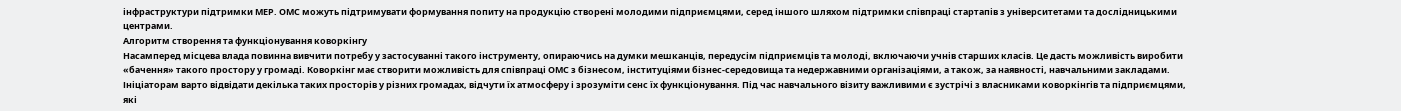інфраструктури підтримки МЕР. ОМС можуть підтримувати формування попиту на продукцію створені молодими підприємцями, серед іншого шляхом підтримки співпраці стартапів з університетами та дослідницькими центрами.
Алгоритм створення та функціонування коворкінгу
Насамперед місцева влада повинна вивчити потребу у застосуванні такого інструменту, опираючись на думки мешканців, передусім підприємців та молоді, включаючи учнів старших класів. Це дасть можливість виробити «бачення» такого простору у громаді. Коворкінг має створити можливість для співпраці ОМС з бізнесом, інституціями бізнес-середовища та недержавними організаціями, а також, за наявності, навчальними закладами.
Ініціаторам варто відвідати декілька таких просторів у різних громадах, відчути їх атмосферу і зрозуміти сенс їх функціонування. Під час навчального візиту важливими є зустрічі з власниками коворкінгів та підприємцями, які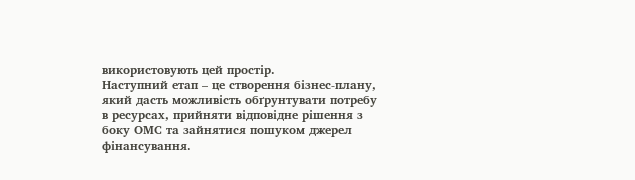використовують цей простір.
Наступний етап – це створення бізнес-плану, який дасть можливість обґрунтувати потребу в ресурсах, прийняти відповідне рішення з боку ОМС та зайнятися пошуком джерел фінансування.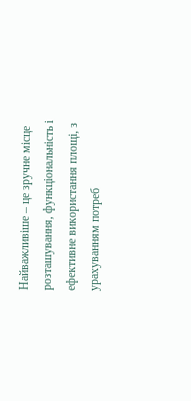Найважливіше – це зручне місце розташування, функціональність і ефективне використання площі, з урахуванням потреб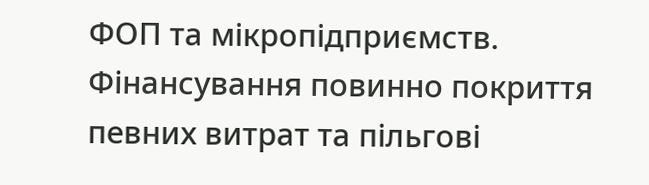ФОП та мікропідприємств. Фінансування повинно покриття певних витрат та пільгові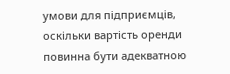умови для підприємців, оскільки вартість оренди повинна бути адекватною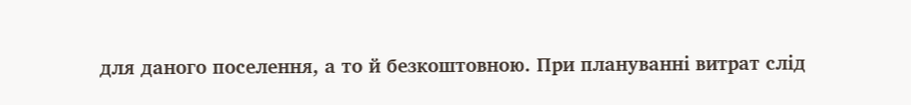для даного поселення, а то й безкоштовною. При плануванні витрат слід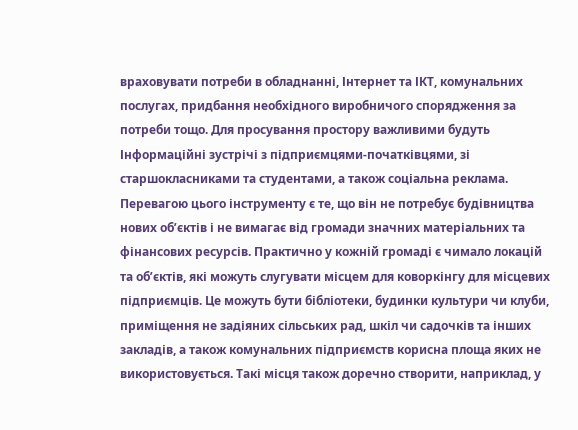враховувати потреби в обладнанні, Інтернет та ІКТ, комунальних послугах, придбання необхідного виробничого спорядження за потреби тощо. Для просування простору важливими будуть Інформаційні зустрічі з підприємцями-початківцями, зі старшокласниками та студентами, а також соціальна реклама.
Перевагою цього інструменту є те, що він не потребує будівництва нових об’єктів і не вимагає від громади значних матеріальних та фінансових ресурсів. Практично у кожній громаді є чимало локацій та об’єктів, які можуть слугувати місцем для коворкінгу для місцевих підприємців. Це можуть бути бібліотеки, будинки культури чи клуби, приміщення не задіяних сільських рад, шкіл чи садочків та інших закладів, а також комунальних підприємств корисна площа яких не використовується. Такі місця також доречно створити, наприклад, у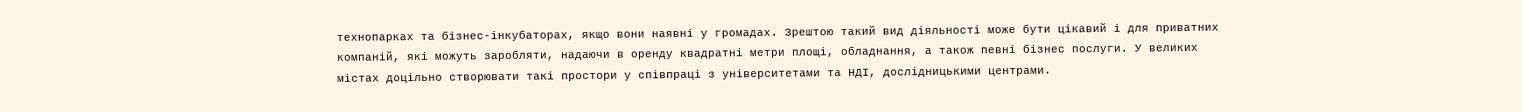технопарках та бізнес-інкубаторах, якщо вони наявні у громадах. Зрештою такий вид діяльності може бути цікавий і для приватних компаній, які можуть заробляти, надаючи в оренду квадратні метри площі, обладнання, а також певні бізнес послуги. У великих містах доцільно створювати такі простори у співпраці з університетами та НДІ, дослідницькими центрами.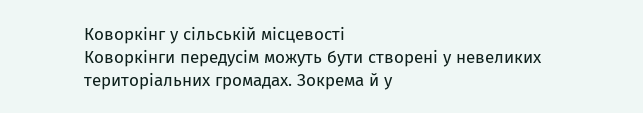Коворкінг у сільській місцевості
Коворкінги передусім можуть бути створені у невеликих територіальних громадах. Зокрема й у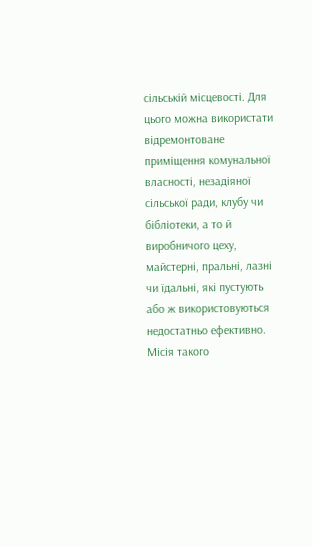сільській місцевості. Для цього можна використати відремонтоване приміщення комунальної власності, незадіяної сільської ради, клубу чи бібліотеки, а то й виробничого цеху, майстерні, пральні, лазні чи їдальні, які пустують або ж використовуються недостатньо ефективно.
Місія такого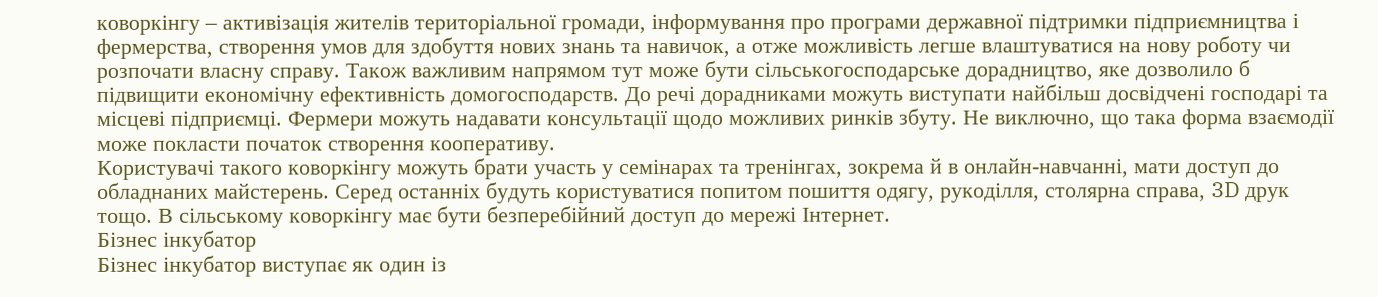коворкінгу – активізація жителів територіальної громади, інформування про програми державної підтримки підприємництва і фермерства, створення умов для здобуття нових знань та навичок, а отже можливість легше влаштуватися на нову роботу чи розпочати власну справу. Також важливим напрямом тут може бути сільськогосподарське дорадництво, яке дозволило б підвищити економічну ефективність домогосподарств. До речі дорадниками можуть виступати найбільш досвідчені господарі та місцеві підприємці. Фермери можуть надавати консультації щодо можливих ринків збуту. Не виключно, що така форма взаємодії може покласти початок створення кооперативу.
Користувачі такого коворкінгу можуть брати участь у семінарах та тренінгах, зокрема й в онлайн-навчанні, мати доступ до обладнаних майстерень. Серед останніх будуть користуватися попитом пошиття одягу, рукоділля, столярна справа, 3D друк тощо. В сільському коворкінгу має бути безперебійний доступ до мережі Інтернет.
Бізнес інкубатор
Бізнес інкубатор виступає як один із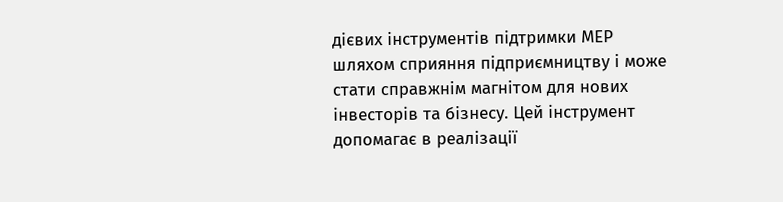дієвих інструментів підтримки МЕР шляхом сприяння підприємництву і може стати справжнім магнітом для нових інвесторів та бізнесу. Цей інструмент допомагає в реалізації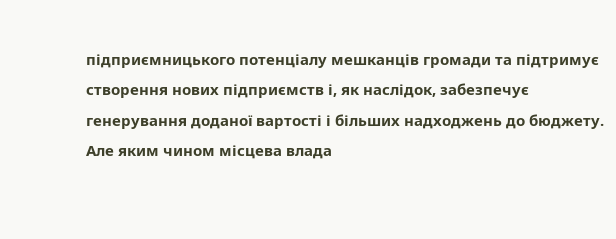підприємницького потенціалу мешканців громади та підтримує створення нових підприємств і, як наслідок, забезпечує генерування доданої вартості і більших надходжень до бюджету.
Але яким чином місцева влада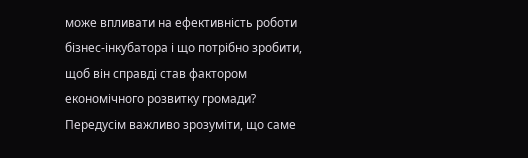може впливати на ефективність роботи бізнес-інкубатора і що потрібно зробити, щоб він справді став фактором економічного розвитку громади?
Передусім важливо зрозуміти, що саме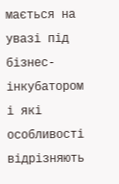мається на увазі під бізнес-інкубатором і які особливості відрізняють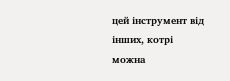цей інструмент від інших, котрі можна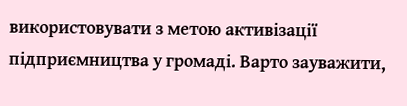використовувати з метою активізації підприємництва у громаді. Варто зауважити,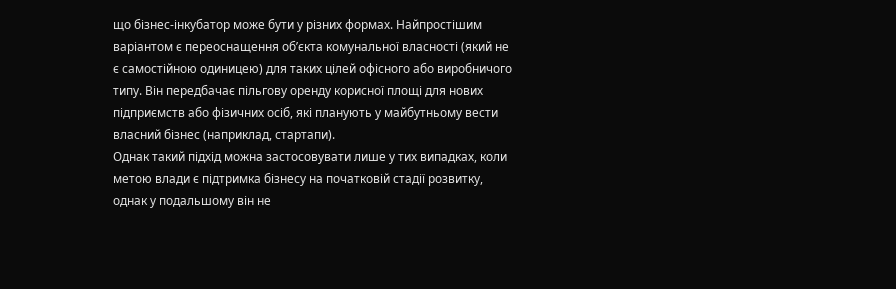що бізнес-інкубатор може бути у різних формах. Найпростішим варіантом є переоснащення об’єкта комунальної власності (який не є самостійною одиницею) для таких цілей офісного або виробничого типу. Він передбачає пільгову оренду корисної площі для нових підприємств або фізичних осіб, які планують у майбутньому вести власний бізнес (наприклад, стартапи).
Однак такий підхід можна застосовувати лише у тих випадках, коли метою влади є підтримка бізнесу на початковій стадії розвитку, однак у подальшому він не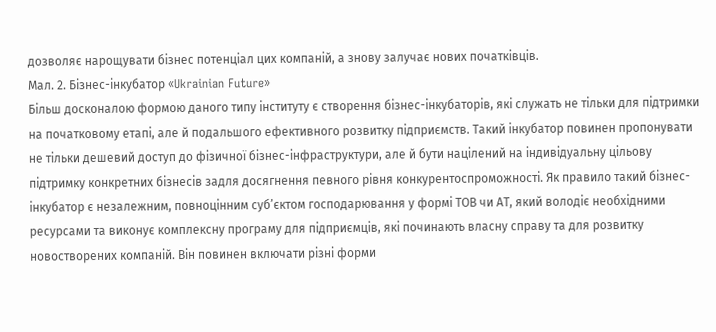дозволяє нарощувати бізнес потенціал цих компаній, а знову залучає нових початківців.
Мал. 2. Бізнес-інкубатор «Ukrainian Future»
Більш досконалою формою даного типу інституту є створення бізнес-інкубаторів, які служать не тільки для підтримки на початковому етапі, але й подальшого ефективного розвитку підприємств. Такий інкубатор повинен пропонувати не тільки дешевий доступ до фізичної бізнес-інфраструктури, але й бути націлений на індивідуальну цільову підтримку конкретних бізнесів задля досягнення певного рівня конкурентоспроможності. Як правило такий бізнес-інкубатор є незалежним, повноцінним суб’єктом господарювання у формі ТОВ чи АТ, який володіє необхідними ресурсами та виконує комплексну програму для підприємців, які починають власну справу та для розвитку новостворених компаній. Він повинен включати різні форми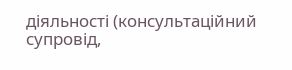діяльності (консультаційний супровід,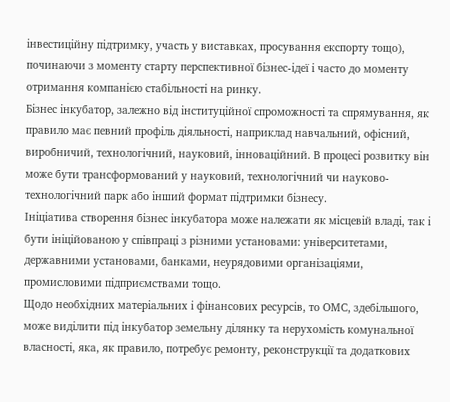інвестиційну підтримку, участь у виставках, просування експорту тощо), починаючи з моменту старту перспективної бізнес-ідеї і часто до моменту отримання компанією стабільності на ринку.
Бізнес інкубатор, залежно від інституційної спроможності та спрямування, як правило має певний профіль діяльності, наприклад навчальний, офісний, виробничий, технологічний, науковий, інноваційний. В процесі розвитку він може бути трансформований у науковий, технологічний чи науково-технологічний парк або інший формат підтримки бізнесу.
Ініціатива створення бізнес інкубатора може належати як місцевій владі, так і бути ініційованою у співпраці з різними установами: університетами, державними установами, банками, неурядовими організаціями, промисловими підприємствами тощо.
Щодо необхідних матеріальних і фінансових ресурсів, то ОМС, здебільшого, може виділити під інкубатор земельну ділянку та нерухомість комунальної власності, яка, як правило, потребує ремонту, реконструкції та додаткових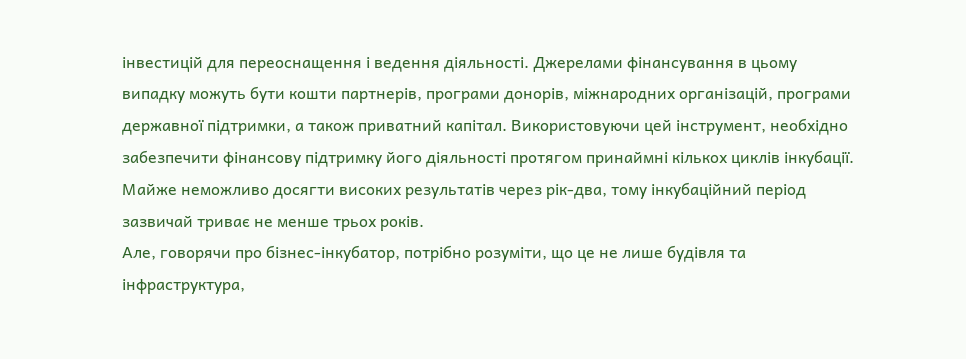інвестицій для переоснащення і ведення діяльності. Джерелами фінансування в цьому випадку можуть бути кошти партнерів, програми донорів, міжнародних організацій, програми державної підтримки, а також приватний капітал. Використовуючи цей інструмент, необхідно забезпечити фінансову підтримку його діяльності протягом принаймні кількох циклів інкубації. Майже неможливо досягти високих результатів через рік-два, тому інкубаційний період зазвичай триває не менше трьох років.
Але, говорячи про бізнес-інкубатор, потрібно розуміти, що це не лише будівля та інфраструктура,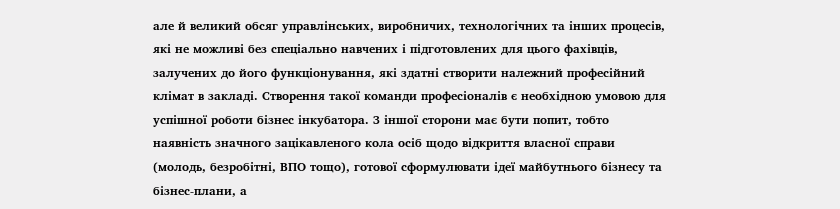але й великий обсяг управлінських, виробничих, технологічних та інших процесів, які не можливі без спеціально навчених і підготовлених для цього фахівців, залучених до його функціонування, які здатні створити належний професійний клімат в закладі. Створення такої команди професіоналів є необхідною умовою для успішної роботи бізнес інкубатора. З іншої сторони має бути попит, тобто наявність значного зацікавленого кола осіб щодо відкриття власної справи (молодь, безробітні, ВПО тощо), готової сформулювати ідеї майбутнього бізнесу та бізнес-плани, а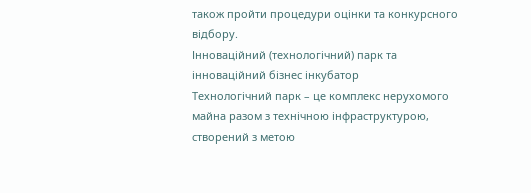також пройти процедури оцінки та конкурсного відбору.
Інноваційний (технологічний) парк та інноваційний бізнес інкубатор
Технологічний парк – це комплекс нерухомого майна разом з технічною інфраструктурою, створений з метою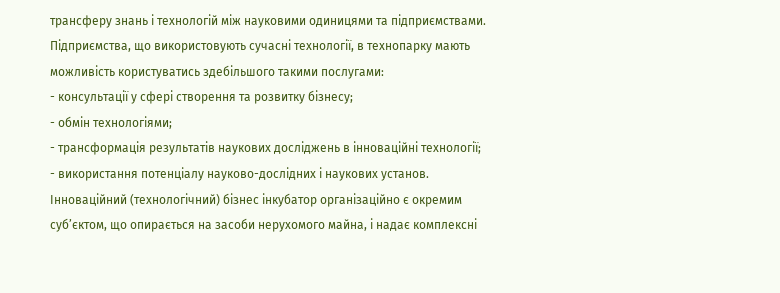трансферу знань і технологій між науковими одиницями та підприємствами.
Підприємства, що використовують сучасні технології, в технопарку мають можливість користуватись здебільшого такими послугами:
- консультації у сфері створення та розвитку бізнесу;
- обмін технологіями;
- трансформація результатів наукових досліджень в інноваційні технології;
- використання потенціалу науково-дослідних і наукових установ.
Інноваційний (технологічний) бізнес інкубатор організаційно є окремим суб’єктом, що опирається на засоби нерухомого майна, і надає комплексні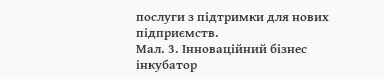послуги з підтримки для нових підприємств.
Мал. 3. Інноваційний бізнес інкубатор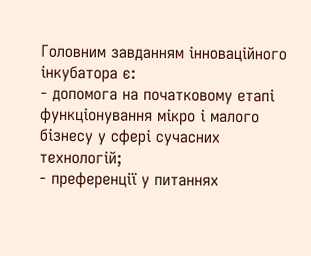Головним завданням інноваційного інкубатора є:
- допомога на початковому етапі функціонування мікро і малого бізнесу у сфері сучасних технологій;
- преференції у питаннях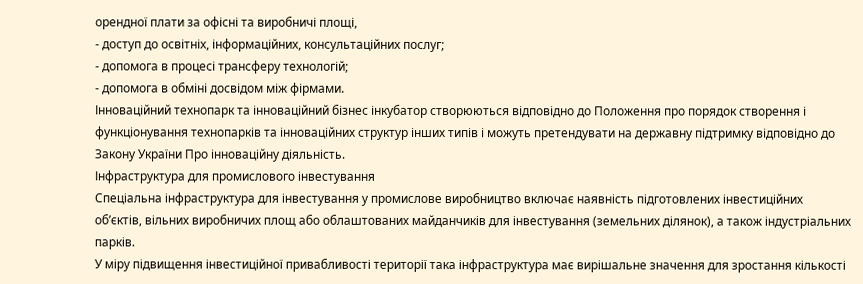орендної плати за офісні та виробничі площі,
- доступ до освітніх, інформаційних, консультаційних послуг;
- допомога в процесі трансферу технологій;
- допомога в обміні досвідом між фірмами.
Інноваційний технопарк та інноваційний бізнес інкубатор створюються відповідно до Положення про порядок створення і функціонування технопарків та інноваційних структур інших типів і можуть претендувати на державну підтримку відповідно до Закону України Про інноваційну діяльність.
Інфраструктура для промислового інвестування
Спеціальна інфраструктура для інвестування у промислове виробництво включає наявність підготовлених інвестиційних об’єктів, вільних виробничих площ або облаштованих майданчиків для інвестування (земельних ділянок), а також індустріальних парків.
У міру підвищення інвестиційної привабливості території така інфраструктура має вирішальне значення для зростання кількості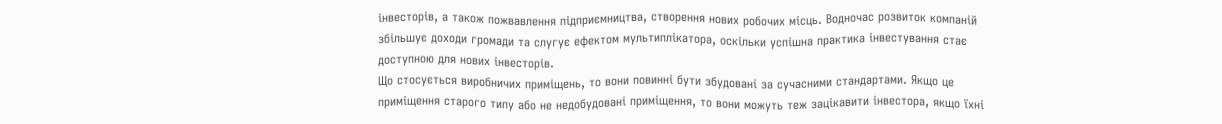інвесторів, а також пожвавлення підприємництва, створення нових робочих місць. Водночас розвиток компаній збільшує доходи громади та слугує ефектом мультиплікатора, оскільки успішна практика інвестування стає доступною для нових інвесторів.
Що стосується виробничих приміщень, то вони повинні бути збудовані за сучасними стандартами. Якщо це приміщення старого типу або не недобудовані приміщення, то вони можуть теж зацікавити інвестора, якщо їхні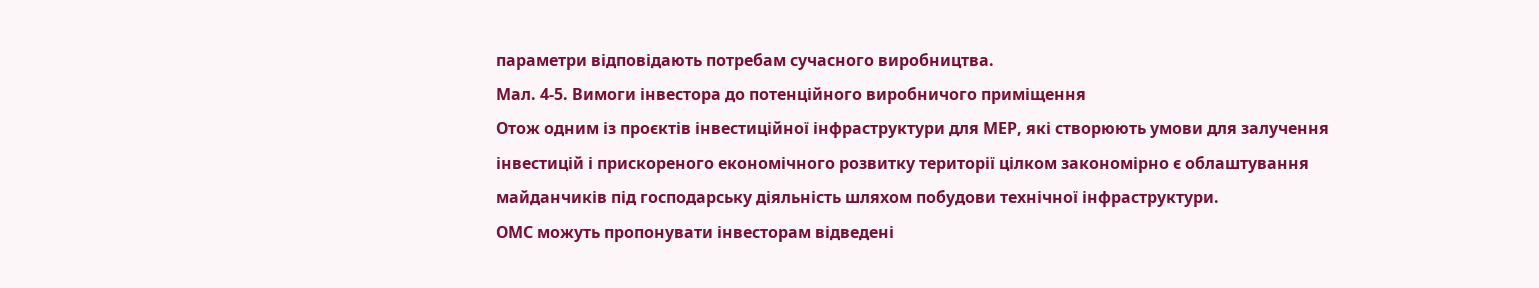параметри відповідають потребам сучасного виробництва.
Мал. 4-5. Вимоги інвестора до потенційного виробничого приміщення
Отож одним із проєктів інвестиційної інфраструктури для МЕР, які створюють умови для залучення інвестицій і прискореного економічного розвитку території цілком закономірно є облаштування майданчиків під господарську діяльність шляхом побудови технічної інфраструктури.
ОМС можуть пропонувати інвесторам відведені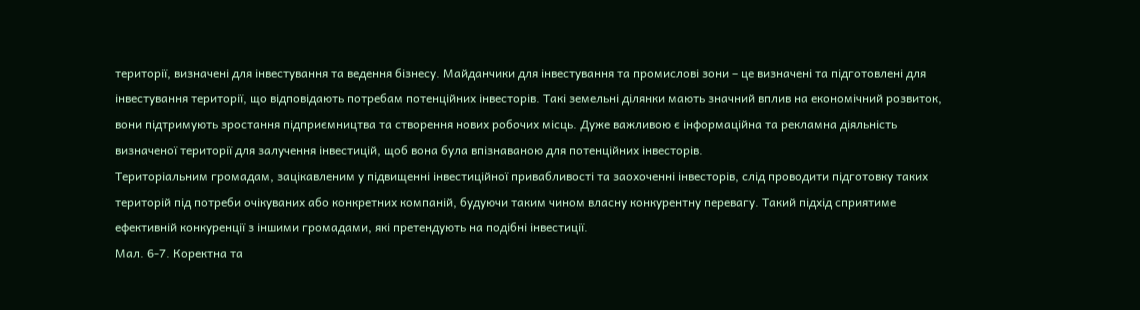території, визначені для інвестування та ведення бізнесу. Майданчики для інвестування та промислові зони – це визначені та підготовлені для інвестування території, що відповідають потребам потенційних інвесторів. Такі земельні ділянки мають значний вплив на економічний розвиток, вони підтримують зростання підприємництва та створення нових робочих місць. Дуже важливою є інформаційна та рекламна діяльність визначеної території для залучення інвестицій, щоб вона була впізнаваною для потенційних інвесторів.
Територіальним громадам, зацікавленим у підвищенні інвестиційної привабливості та заохоченні інвесторів, слід проводити підготовку таких територій під потреби очікуваних або конкретних компаній, будуючи таким чином власну конкурентну перевагу. Такий підхід сприятиме ефективній конкуренції з іншими громадами, які претендують на подібні інвестиції.
Мал. 6-7. Коректна та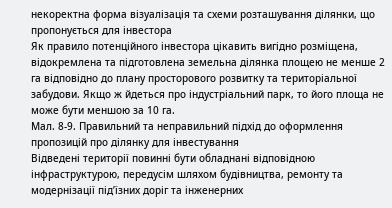некоректна форма візуалізація та схеми розташування ділянки, що пропонується для інвестора
Як правило потенційного інвестора цікавить вигідно розміщена, відокремлена та підготовлена земельна ділянка площею не менше 2 га відповідно до плану просторового розвитку та територіальної забудови. Якщо ж йдеться про індустріальний парк, то його площа не може бути меншою за 10 га.
Мал. 8-9. Правильний та неправильний підхід до оформлення пропозицій про ділянку для інвестування
Відведені території повинні бути обладнані відповідною інфраструктурою, передусім шляхом будівництва, ремонту та модернізації під’їзних доріг та інженерних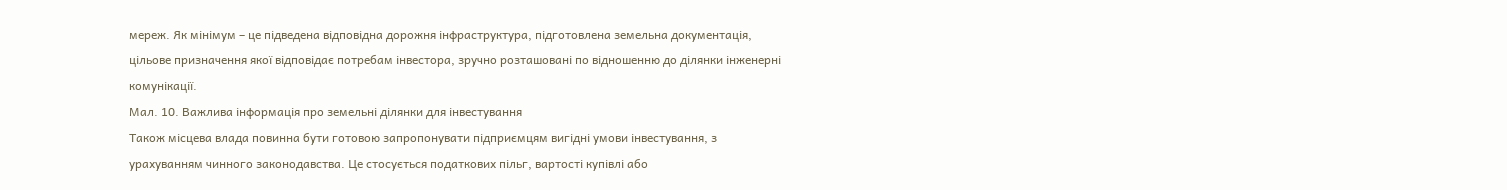мереж. Як мінімум – це підведена відповідна дорожня інфраструктура, підготовлена земельна документація, цільове призначення якої відповідає потребам інвестора, зручно розташовані по відношенню до ділянки інженерні комунікації.
Мал. 10. Важлива інформація про земельні ділянки для інвестування
Також місцева влада повинна бути готовою запропонувати підприємцям вигідні умови інвестування, з урахуванням чинного законодавства. Це стосується податкових пільг, вартості купівлі або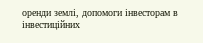оренди землі, допомоги інвесторам в інвестиційних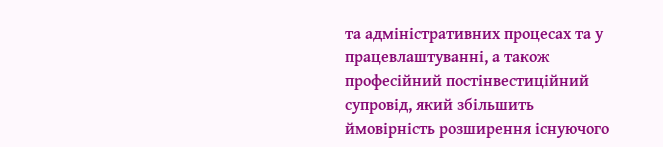та адміністративних процесах та у працевлаштуванні, а також професійний постінвестиційний супровід, який збільшить ймовірність розширення існуючого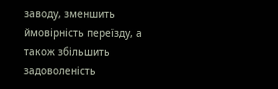заводу, зменшить ймовірність переїзду, а також збільшить задоволеність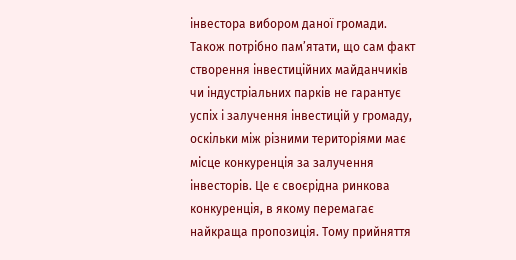інвестора вибором даної громади.
Також потрібно пам’ятати, що сам факт створення інвестиційних майданчиків чи індустріальних парків не гарантує успіх і залучення інвестицій у громаду, оскільки між різними територіями має місце конкуренція за залучення інвесторів. Це є своєрідна ринкова конкуренція, в якому перемагає найкраща пропозиція. Тому прийняття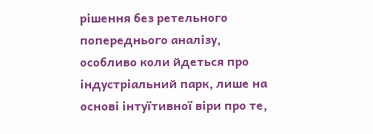рішення без ретельного попереднього аналізу, особливо коли йдеться про індустріальний парк, лише на основі інтуїтивної віри про те,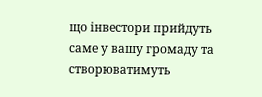що інвестори прийдуть саме у вашу громаду та створюватимуть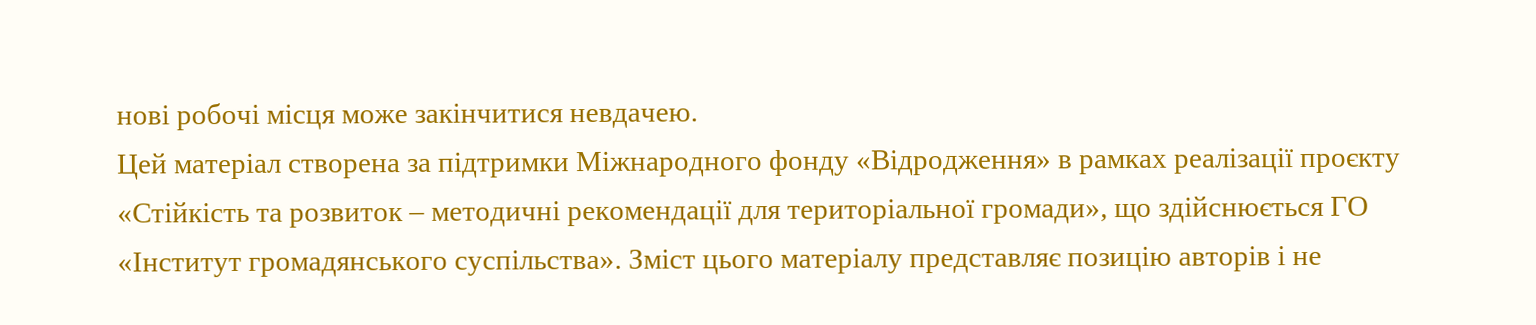нові робочі місця може закінчитися невдачею.
Цей матеріал створена за підтримки Міжнародного фонду «Відродження» в рамках реалізації проєкту «Стійкість та розвиток – методичні рекомендації для територіальної громади», що здійснюється ГО «Інститут громадянського суспільства». Зміст цього матеріалу представляє позицію авторів і не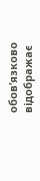обов’язково відображає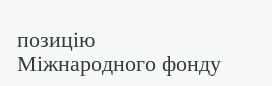позицію Міжнародного фонду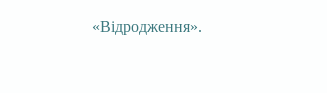«Відродження».